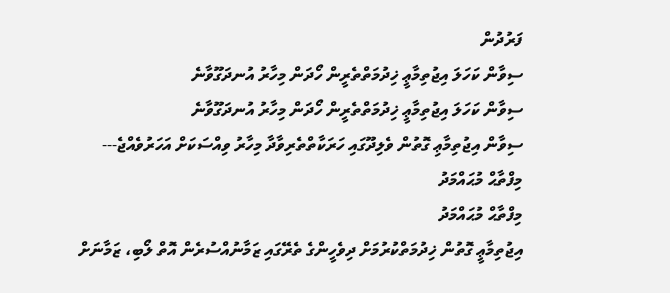ފަރުދުން
ސިވާން ކަހަލަ އިޖުތިމާޢީ ޚިދުމަތްތެރީން ހޯދަން މިހާރު އުނދަގޫވާނެ
ސިވާން ކަހަލަ އިޖުތިމާޢީ ޚިދުމަތްތެރީން ހޯދަން މިހާރު އުނދަގޫވާނެ
ސިވާން އިޖުތިމާޢި ގޮތުން ވެލިދޫގައި ހަރަކާތްތެރިވާދާ މިހާރު ވިއްސަކަށް އަހަރުވެއްޖެ---
މިފްތާޙް މުޙައްމަދު
މިފްތާޙް މުޙައްމަދު
އިޖުތިމާޢީ ގޮތުން ޚިދުމަތްކުރުމަށް ދިވެހީންގެ ތެރޭގައި ޒަމާނުއްސުރެން އޮތް ލޯބި، ޒަމާނަށް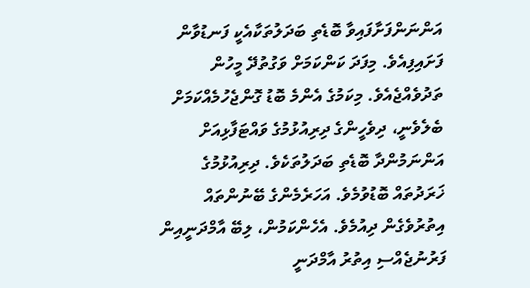އަންނަންފަށާފައިވާ ބޮޑެތި ބަދަލުތަކާއެކީ ފަނޑުވާން ފަށައިފިއެވެ. މިފަދަ ކަންކަމަށް ވަގުތުދޭ މީހުން ތަދުވެއްޖެއެވެ. މިކަމުގެ އެންމެ ބޮޑު ގޮންޖެހުމެއްކަމަށް ބެލެވެނީ، ދިވެހީންގެ ދިރިއުޅުމުގެ ވައްޓަފާޅިއަށް އަންނަމުންދާ ބޮޑެތި ބަދަލުތަކެވެ. ދިރިއުޅުމުގެ ޚަރަދުތައް ބޮޑުވުމެވެ. އަހަރެމެންގެ ބޭނުންތައް އިތުރުވެގެން ދިއުމެވެ. އެހެންކަމުން، ލިބޭ އާމްދަނީއިން ފަރުނުޖެއްސި އިތުރު އާމްދަނީ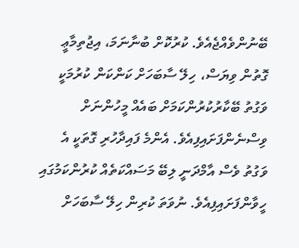ބޭނުންވެއްޖެއެވެ. ކުރުކޮށް ބުނާނަމަ، އިޖުތިމާޢީ ގޮތުން ވިޔަސް، ހިލޭ ސާބަހަށް ކަންކަން ކުރުމަކީ ވަގުތު ބޭކާރުކުރުންކަމަށް ބައެއް މީހުންނަށް ވިސްނެންފަށައިފިއެވެ. އެންމެ ފައިދާހުރި ގޮތަކީ އެ ވަގުތު ވެސް އާމްދަނީ ލިބޭ މަސައްކަތެއް ކުރުންކަމުގައި ހީވާންފަށައިފިއެވެ. ނުވަތަ ކުރިން ހިލޭ ސާބަހަށް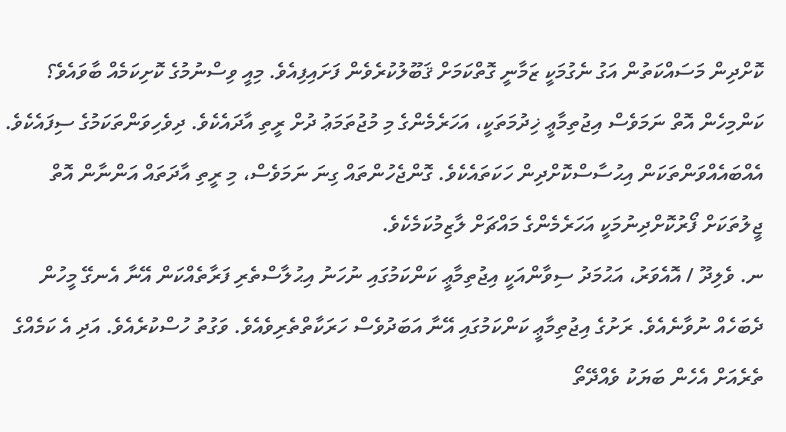ކޮށްދިން މަސައްކަތުން އަގު ނެގުމަކީ ޒަމާނީ ގޮތްކަމަށް ޤަބޫލުކުރެވެން ފަށައިފިއެވެ. މިއީ ވިސްނުމުގެ ކޮށިކަމެއް ބާވައެވެ؟
ކަންމިހެން އޮތް ނަމަވެސް އިޖުތިމާޢީ ޚިދުމަތަކީ، އަހަރެމެންގެ މި މުޖުތަމަޢު ދުށް ރީތި އާދައެކެވެ. ދިވެހިވަންތަކަމުގެ ސިފައެކެވެ. އެއްބައެއްވަންތަކަން އިޙުސާސްކޮށްދިން ހަކަތައެކެވެ. ގޮންޖެހުންތައް ގިނަ ނަމަވެސް، މި ރީތި އާދަތައް އަންނާން އޮތް ޖީލުތަކަށް ފޯރުކޮށްދިނުމަކީ އަހަރެމެންގެ މައްޗަށް ލާޒިމުކަމެކެވެ.
ނ. ވެލިދޫ / އޮއެވަރު، އަޙުމަދު ސިވާންއަކީ އިޖުތިމާޢީ ކަންކަމުގައި ނުހަނު އިޙުލާސްތެރި ފަރާތެއްކަން އޭނާ އެނގޭ މީހުން ދެބަހެއް ނުވާނެއެވެ. ރަށުގެ އިޖުތިމާޢީ ކަންކަމުގައި އޭނާ އަބަދުވެސް ހަރަކާތްތެރިވެއެވެ. ވަގުތު ހުސްކުރެއެވެ. އަދި އެ ކަމެއްގެ ތެރެއަށް އެހެން ބަޔަކު ވެއްދޭތޯ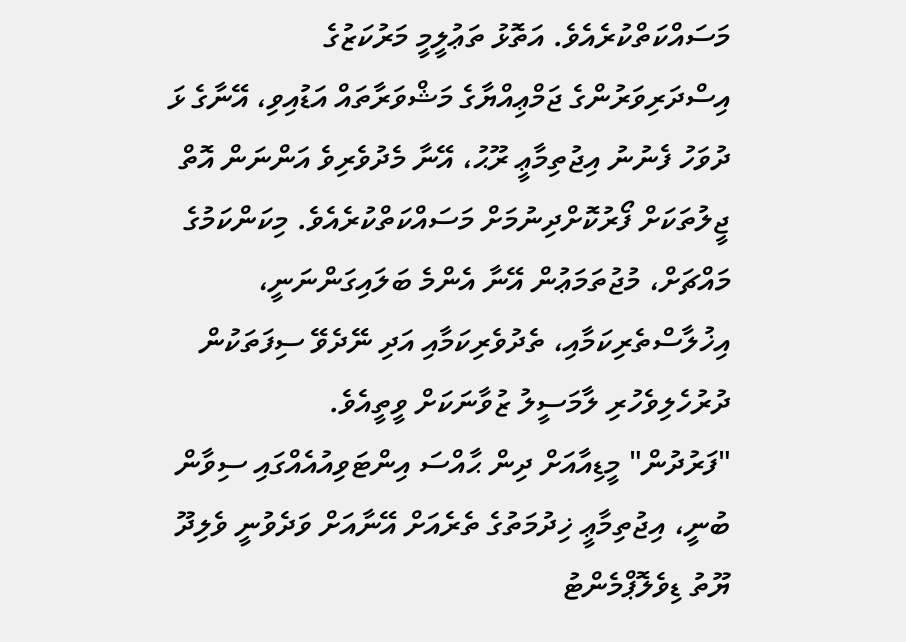މަސައްކަތްކުރެއެވެ. އަތޮޅު ތަޢުލީމީ މަރުކަޒުގެ އިސްދަރިވަރުންގެ ޖަމްޢިއްޔާގެ މަޝްވަރާތައް އަޑުއިވި، އޭނާގެ ޅަ ދުވަހު ފެނުނު އިޖުތިމާޢީ ރޫޙު، އޭނާ މެދުވެރިވެ އަންނަން އޮތް ޖީލުތަކަށް ފޯރުކޮށްދިނުމަށް މަސައްކަތްކުރެއެވެ. މިކަންކަމުގެ މައްޗަށް، މުޖުތަމަޢުން އޭނާ އެންމެ ބަލައިގަންނަނީ، އިޚުލާސްތެރިކަމާއި، ތެދުވެރިކަމާއި އަދި ނޭދެވޭ ސިފަތަކުން ދުރުހެލިވެހުރި ލާމަސީލު ޒުވާނަކަށް ވީތީއެވެ.
"ފަރުދުން" މީޑިއާއަށް ދިން ޙާއްސަ އިންޓަވިއުއެއްގައި ސިވާން ބުނީ، އިޖުތިމާޢީ ޚިދުމަތުގެ ތެރެއަށް އޭނާއަށް ވަދެވުނީ ވެލިދޫ ޔޫތު ޑިވެލޮޕްމެންޓު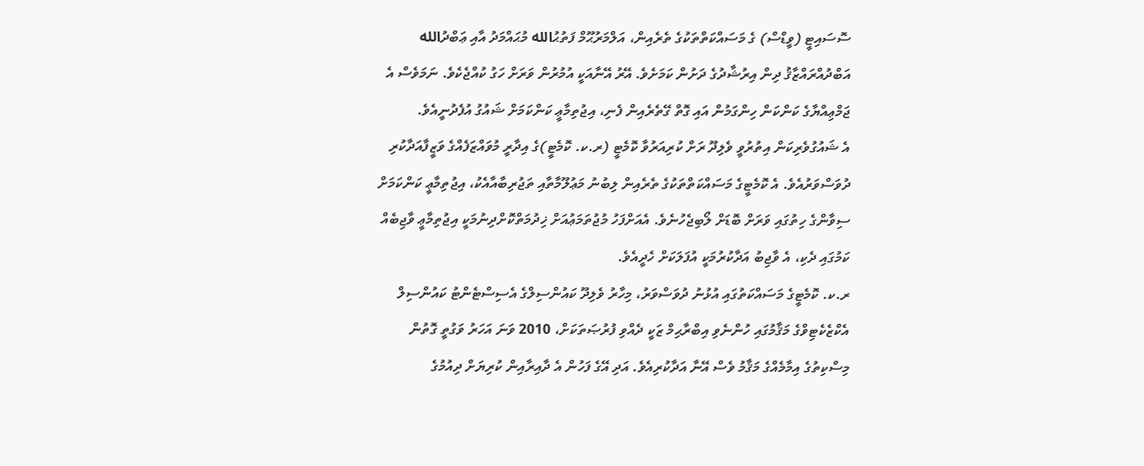ސޮސައިޓީ (ވީޑްސް) ގެ މަސައްކަތްތަކުގެ ތެރެއިން، އަލްމަރުޙޫމް ފަތުޙުالله މުޙައްމަދު އާއި ޢަބްދުالله އަބްދުއްރައްޒާޤު ދިން އިރުޝާދުގެ ދަށުން ކަމަށެވެ. އޭރު އޭނާއަކީ އުމުރުން ވަރަށް ހަގު ކުއްޖެކެވެ. ނަމަވެސް އެ ޖަމްޢިއްޔާގެ ކަންކަން ހިންގަމުން އައި ގޮތް ގޭތެރެއިން ފެނި، އިޖުތިމާޢީ ކަންކަމަށް ޝައުގު އުފެދުނީއެވެ.
އެ ޝައުގުވެރިކަން އިތުރުވީ ވެލިދޫ ރަށް ކުރިއަރުވާ ކޮމެޓީ (ރ.ކ. ކޮމެޓީ)ގެ އިދާރީ މުވައްޒަފެއްގެ ވަޒީފާއަދާކުރި ދުވަސްވަރުއެވެ. އެ ކޮމެޓީގެ މަސައްކަތްތަކުގެ ތެރެއިން ލިބުނު މަޢުލޫމާތާއި ތަޖުރިބާއާއެކު، އިޖުތިމާޢީ ކަންކަމަށް ސިވާންގެ ހިތުގައި ވަރަށް ބޮޑަށް ލޯބިޖެހުނެވެ. އެއަށްފަހު މުޖުތަމަޢުއަށް ޚިދުމަތްކޮށްދިނުމަކީ އިޖުތިމާޢީ ވާޖިބެއް ކަމުގައި ދެކި، އެ ވާޖިބު އަދާކުރުމަކީ އުފަލަކަށް ހެދީއެވެ.
ރ.ކ. ކޮމެޓީގެ މަސައްކަތުގައި އުޅުނު ދުވަސްވަރު، މިހާރު ވެލިދޫ ކައުންސިލްގެ އެސިސްޓެންޓު ކައުންސިލް އެކްޒެކެޓިވްގެ މަޤާމުގައި ހުންނެވި އިބްރާޙިމް ޒަކީ ދެއްވި ފުރުޞަތަކަށް، 2010 ވަނަ އަހަރު ވަގުތީ ގޮތުން މިސްކިތުގެ އިމާމެއްގެ މަޤާމު ވެސް އޭނާ އަދާކުރިއެވެ. އަދި އޭގެ ފަހުން އެ ދާއިރާއިން ކުރިޔަށް ދިއުމުގެ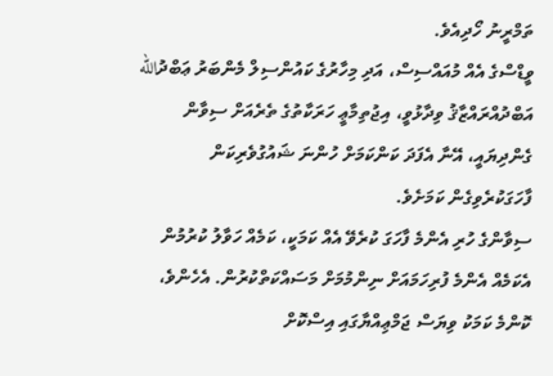ތަމްރީނު ހޯދިއެވެ.
ވީޑްސްގެ އެއް މުއައްސިސް، އަދި މިހާރުގެ ކައުންސިލް މެންބަރު ޢަބްދުالله އަބްދުއްރައްޒާޤު ވިދާޅުވީ، އިޖުތިމާޢީ ހަރަކާތުގެ ތެރެއަށް ސިވާން ގެންދިޔައީ، އޭނާ އެފަދަ ކަންކަމަށް ހުންނަ ޝައުގުވެރިކަން ފާހަގަކުރެވިގެން ކަމަށެވެ.
ސިވާންގެ ހުރި އެންމެ ފާހަގަ ކުރެވޭ އެއް ކަމަކީ، ކަމެއް ހަވާލު ކުރުމުން އެކަމެއް އެންމެ ފުރިހަމައަށް ނިންމުމަށް މަސައްކަތްކުރުން. އެހެންވެ، ކޮންމެ ކަމަކު ވިޔަސް ޖަމްޢިއްޔާގައި އިސްކޮށް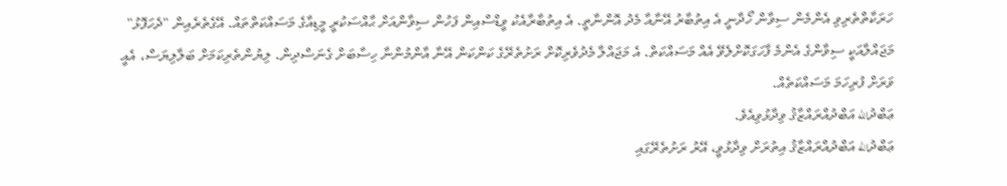ހަރަކާތްތެރިވި އެންމެން ސިވާން ހޯދާނީ އެ އިތުބާރު އޭނާއާ މެދު އޮންނާތީ. އެ އިތުބާރާއެކު ވީޑްސްއިން ފަހުން ސިވާންއަށް ޙާއްސަކުރީ މީޑިއާގެ މަސައްކަތްތައް. އޭގެތެރެއިން "ދެހަފޮޅު" މަޖައްލާއަކީ ސިވާންގެ އެންމެ ފާހަގަކޮށްލެވޭ އެއް މަސައްކަތް. އެ މަޖައްލާ މެދުވެރިކޮށް ރަށުތެރޭގެ ކަންކަން އޭނާ އާންމުންނާ ހިސާބަށް ގެނަސްދިން. ލިޔުންތެރިކަމަށް ބަލާލިޔަސް، އެއީ ވަރަށް ފުރިހަމަ މަސައްކަތެއް.
ޢަބްދުالله އަބްދުއްރައްޒާޤު ވިދާޅުވިއެވެ.
ޢަބްދުالله އަބްދުއްރައްޒާޤު އިތުރަށް ވިދާޅުވީ، އޭރު ރަށުތެރޭގައި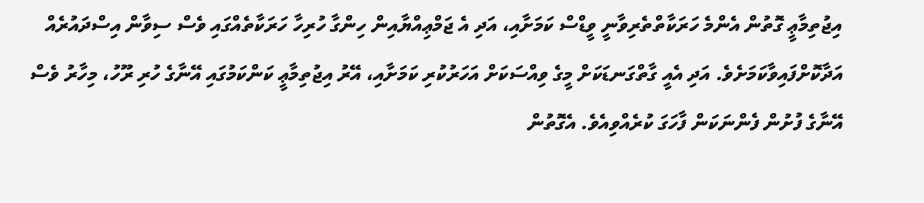އިޖުތިމާޢީ ގޮތުން އެންމެ ހަރަކާތްތެރިވާނީ ވީޑްސް ކަމަށާއި، އަދި އެ ޖަމްޢިއްޔާއިން ހިންގާ ހުރިހާ ހަރަކާތެއްގައި ވެސް ސިވާން އިސްދައުރެއް އަދާކޮށްފައިވާކަމަށެވެ. އަދި އެއީ ގާތްގަނޑަކަށް މީގެ ވިއްސަކަށް އަހަރުކުރި ކަމަށާއި، އޭރު އިޖުތިމާޢީ ކަންކަމުގައި އޭނާގެ ހުރި ރޫހު، މިހާރު ވެސް އޭނާގެ ފުށުން ފެންނަކަން ފާހަގަ ކުރެއްވިއެވެ. އެގޮތުން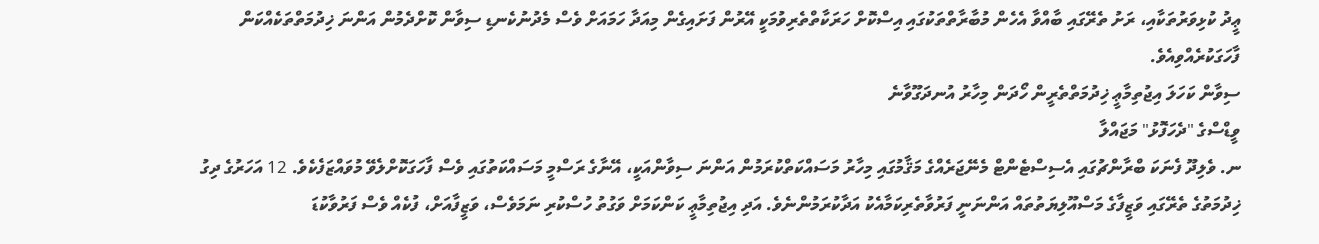ޢީދު ކުޅިވަރުތަކާއި، ރަށު ތެރޭގައި ބާއްވާ އެހެން މުބާރާތްތަކުގައި އިސްކޮށް ހަރަކާތްތެރިވުމަކީ އޭރުން ފަށައިގެން މިއަދާ ހަމައަށް ވެސް މެދުނުކެނޑި ސިވާން ކޮށްދެމުން އަންނަ ޚިދުމަތްތަކެއްކަން ފާހަގަކުރެއްވިއެވެ.
ސިވާން ކަހަލަ އިޖުތިމާޢީ ޚިދުމަތްތެރީން ހޯދަން މިހާރު އުނދަގޫވާނެ
ވީޑްސްގެ "ދެހަފޮޅު" މަޖައްލާ
ނ. ވެލިދޫ ފެނަކަ ބްރާންޗުގައި އެސިސްޓެންޓް މެނޭޖަރެއްގެ މަޤާމުގައި މިހާރު މަސައްކަތްކުރަމުން އަންނަ ސިވާންއަކީ، އޭނާގެ ރަސްމީ މަސައްކަތުގައި ވެސް ފާހަގަކޮށްލެވޭ މުވައްޒަފެކެވެ. 12 އަހަރުގެ ދިގު ޚިދުމަތުގެ ތެރޭގައި ވަޒީފާގެ މަސްއޫލިޔަތުތައް އަންނަނީ ފަރުވާތެރިކަމާއެކު އަދާކުރަމުންނެވެ. އަދި އިޖުތިމާޢީ ކަންކަމަށް ވަގުތު ހުސްކުރި ނަމަވެސް، ވަޒީފާއަށް، ފުކެއް ވެސް ފަރުވާކުޑަ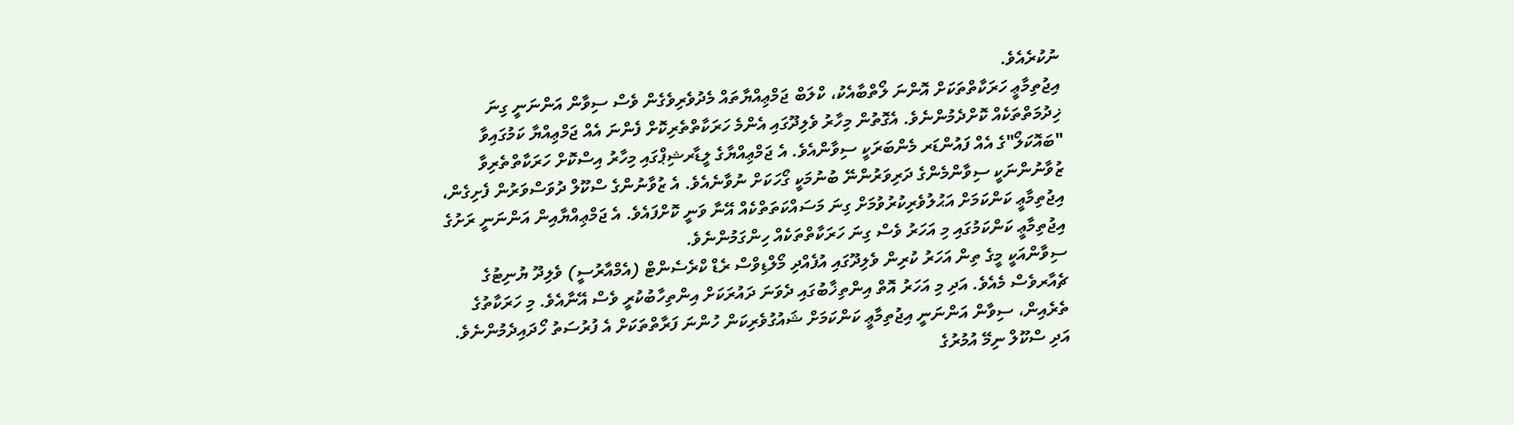ނުކުރެއެވެ.
އިޖުތިމާޢީ ހަރަކާތްތަކަށް އޮންނަ ލޯތްބާއެކު، ކްލަބް ޖަމްޢިއްޔާތައް މެދުވެރިވެގެން ވެސް ސިވާން އަންނަނީ ގިނަ ޚިދުމަތްތަކެއް ކޮށްދެމުންނެވެ. އެގޮތުން މިހާރު ވެލިދޫގައި އެންމެ ހަރަކާތްތެރިކޮށް ފެންނަ އެއް ޖަމްޢިއްޔާ ކަމުގައިވާ "ބައޮކަލޯ"ގެ އެއް ފައުންޑަރ މެންބަރަކީ ސިވާންއެވެ. އެ ޖަމްޢިއްޔާގެ ލީޑާރޝިޕްގައި މިހާރު އިސްކޮށް ހަރަކާތްތެރިވާ ޒުވާނުންނަކީ ސިވާންމެންގެ ދަރިވަރުންނޭ ބުނުމަކީ ގޯހަކަށް ނުވާނެއެވެ. އެ ޒުވާނުންގެ ސްކޫލް ދުވަސްވަރުން ފެށިގެން، އިޖުތިމާޢީ ކަންކަމަށް އަޙުލުވެރިކުރުވުމަށް ގިނަ މަސައްކަތަތްކެއް އޭނާ ވަނީ ކޮށްފައެވެ. އެ ޖަމްޢިއްޔާއިން އަންނަނީ ރަށުގެ އިޖުތިމާޢީ ކަންކަމުގައި މި އަހަރު ވެސް ގިނަ ހަރަކާތްތަކެއް ހިންގަމުންނެވެ.
ސިވާންއަކީ މީގެ ތިން އަހަރު ކުރިން ވެލިދޫގައި އުފެއްދި މޯލްޑިވްސް ރެޑް ކްރެސެންޓް (އެމްއާރުސީ) ވެލިދޫ ޔުނިޓުގެ ޗެއާރވެސް މެއެވެ. އަދި މި އަހަރު އޮތް އިންތިޚާބުގައި ދެވަނަ ދައުރަކަށް އިންތިހާބުކުރީ ވެސް އޭނާއެވެ. މި ހަރަކާތުގެ ތެރެއިން، ސިވާން އަންނަނީ އިޖުތިމާޢީ ކަންކަމަށް ޝައުގުވެރިކަން ހުންނަ ފަރާތްތަކަށް އެ ފުރުސަތު ހޯދައިދެމުންނެވެ. އަދި ސްކޫލް ނިމޭ އުމުރުގެ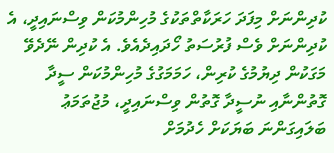ކުދިންނަށް މިފަދަ ހަރަކާތްތަކުގެ މުހިންމުކަން ވިސްނައިދީ، އެ ކުދިންނަށް ވެސް ފުރުސަތު ހޯދައިދެއެވެ. އެ ކުދިން ނޭދެވޭ މަގަކުން ދިޔުމުގެ ކުރިން، ހަމަމަގުގެ މުހިންމުކަން ސީދާ ގޮތުންނާއި ނުސީދާ ގޮތުން ވިސްނައިދީ، މުޖުތަމަޢު ބަލައިގަންނަ ބަޔަކަށް ހެދުމަށް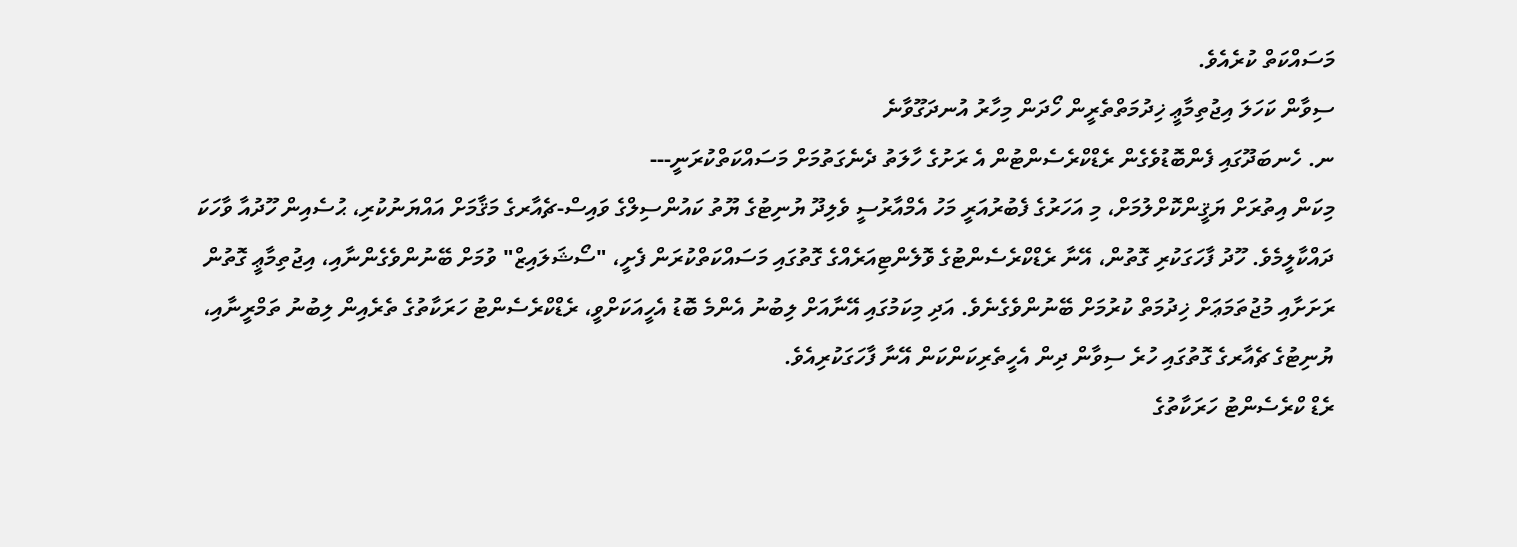މަސައްކަތް ކުރެއެވެ.
ސިވާން ކަހަލަ އިޖުތިމާޢީ ޚިދުމަތްތެރީން ހޯދަން މިހާރު އުނދަގޫވާނެ
ނ. ހެނބަދޫގައި ފެންބޮޑުވެގެން ރެޑްކްރެސެންޓުން އެ ރަށުގެ ހާލަތު ދެނެގަތުމަށް މަސައްކަތްކުރަނީ---
މިކަން އިތުރަށް ޔަޤީންކޮށްލުމަށް، މި އަހަރުގެ ފެބުރުއަރީ މަހު އެމްއާރުސީ ވެލިދޫ ޔުނިޓުގެ ޔޫތު ކައުންސިލްގެ ވައިސް-ޗެއާރގެ މަޤާމަށް އައްޔަނުކުރި، ޙުސެއިން ހޫދުއާ ވާހަކަ ދައްކާލީމެވެ. ހޫދު ފާހަގަކުރި ގޮތުން، އޭނާ ރެޑްކްރެސެންޓުގެ ވޮލެންޓިއަރެއްގެ ގޮތުގައި މަސައްކަތްކުރަން ފެށީ، "ސޯޝަލައިޒް" ވުމަށް ބޭނުންވެގެންނާއި، އިޖުތިމާޢީ ގޮތުން ރަށަށާއި މުޖުތަމަޢަށް ޚިދުމަތް ކުރުމަށް ބޭނުންވެގެނެވެ. އަދި މިކަމުގައި އޭނާއަށް ލިބުނު އެންމެ ބޮޑު އެހީއަކަށްވީ، ރެޑްކްރެސެންޓު ހަރަކާތުގެ ތެރެއިން ލިބުނު ތަމްރީނާއި، ޔުނިޓުގެ ޗެއާރގެ ގޮތުގައި ހުރެ ސިވާން ދިން އެހީތެރިކަންކަން އޭނާ ފާހަގަކުރިއެވެ.
ރެޑް ކްރެސެންޓު ހަރަކާތުގެ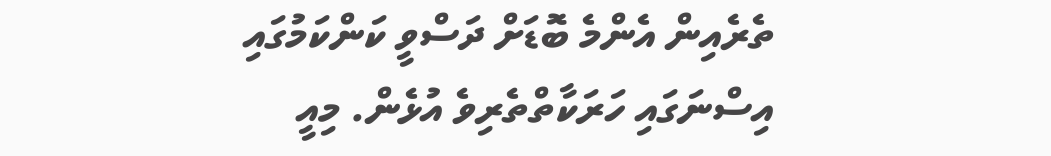ތެރެއިން އެންމެ ބޮޑަށް ދަސްވީ ކަންކަމުގައި އިސްނަގައި ހަރަކާތްތެރިވެ އުޅެން. މިއީ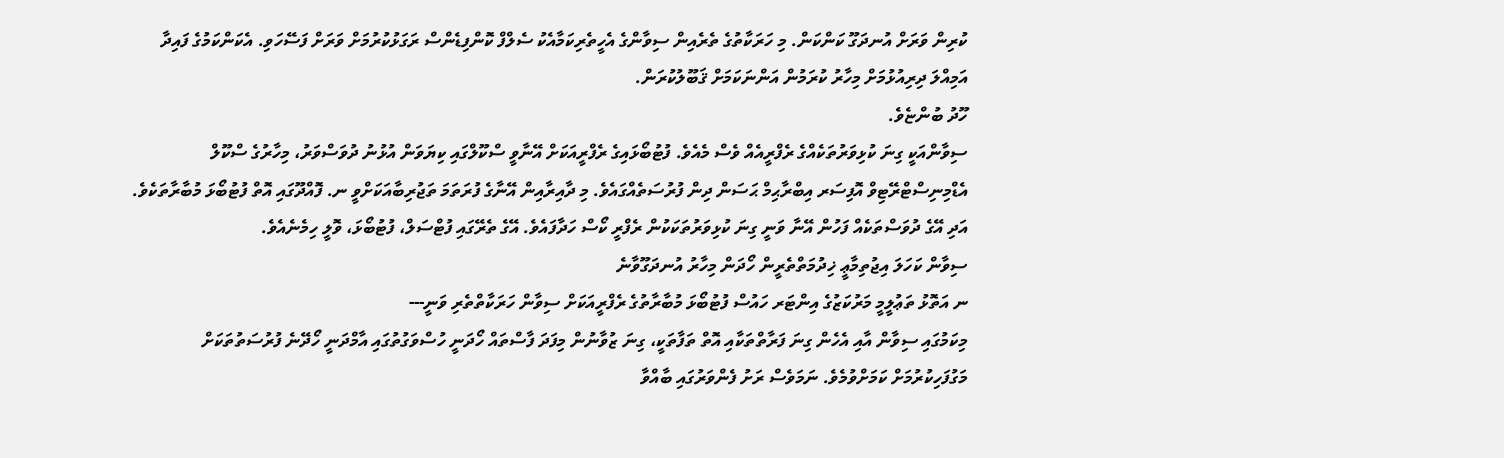ކުރިން ވަރަށް އުނދަގޫ ކަންކަން. މި ހަރަކާތުގެ ތެރެއިން ސިވާންގެ އެހީތެރިކަމާއެކު ސެލްފް ކޮންފިޑެންސް ރަގަޅުކުރުމަށް ވަރަށް ފަސޭހަވި. އެކަންކަމުގެ ފައިދާ އަމިއްލަ ދިރިއުޅުމަށް މިހާރު ކުރަމުން އަންނަކަމަށް ޤަބޫލުކުރަން.
ހޫދު ބުންޏެވެ.
ސިވާންއަކީ ގިނަ ކުޅިވަރުތަކެއްގެ ރެފްރީއެއް ވެސް މެއެވެ. ފުޓުބޯޅައިގެ ރެފްރީއަކަށް އޭނާވީ ސްކޫލްގައި ކިޔަވަން އުޅުނު ދުވަސްވަރު، މިހާރުގެ ސްކޫލް އެޑްމިނިސްޓްރޭޓިވް އޮފިސަރ އިބްރާޙިމް ޙަސަން ދިން ފުރުސަތެއްގައެވެ. މި ދާއިރާއިން އޭނާގެ ފުރަތަމަ ތަޖުރިބާއަކަށްވީ ނ. ފޮއްދޫގައި އޮތް ފުޓުބޯޅަ މުބާރާތަކެވެ. އަދި އޭގެ ދުވަސްތަކެއް ފަހުން އޭނާ ވަނީ ގިނަ ކުޅިވަރުތަކަކުން ރެފްރީ ކޯސް ހަދާފައެވެ. އޭގެ ތެރޭގައި ފުޓްސަލް، ފުޓުބޯޅަ، ވޮލީ ހިމެނެއެވެ.
ސިވާން ކަހަލަ އިޖުތިމާޢީ ޚިދުމަތްތެރީން ހޯދަން މިހާރު އުނދަގޫވާނެ
ނ އަތޮޅު ތަޢުލީމީ މަރުކަޒުގެ އިންޓަރ ހައުސް ފުޓުބޯޅަ މުބާރާތުގެ ރެފްރީއަކަށް ސިވާން ހަރަކާތްތެރި ވަނީ---
މިކަމުގައި ސިވާން އާއި އެހެން ގިނަ ފަރާތްތަކާއި އޮތް ތަފާތަކީ، ގިނަ ޒުވާނުން މިފަދަ ފާސްތައް ހޯދަނީ ހުސްވަގުތުގައި އާމްދަނީ ހޯދޭނެ ފުރުސަތުތަކަށް މަގުފަހިކުރުމަށް ކަމަށްވުމެވެ. ނަމަވެސް ރަށު ފެންވަރުގައި ބާއްވާ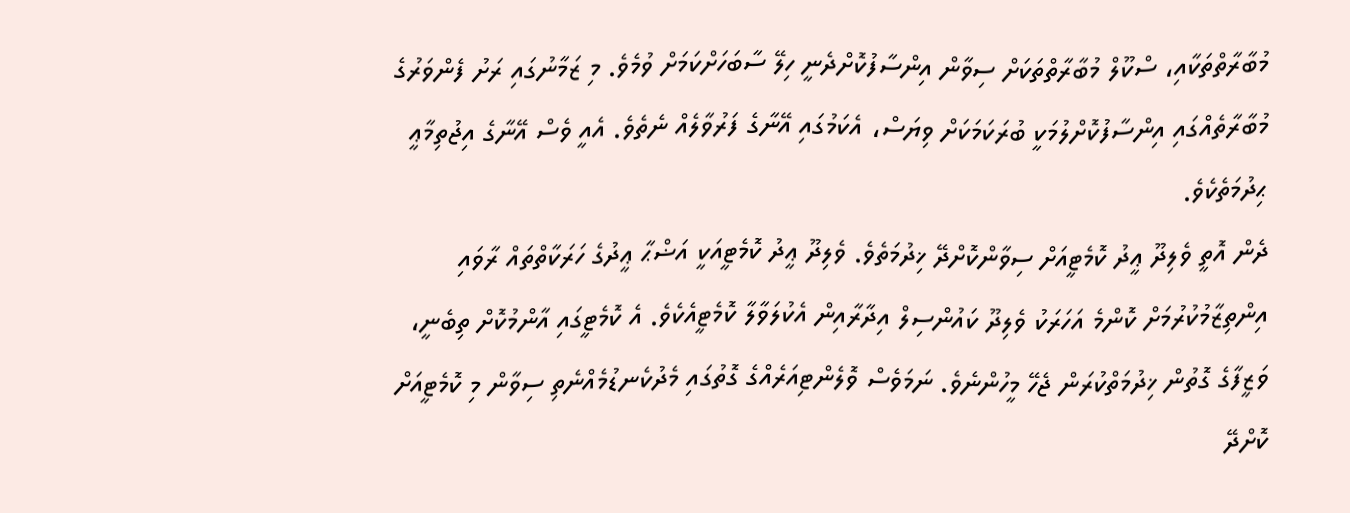މުބާރާތްތަކާއި، ސްކޫލް މުބާރާތްތަކަށް ސިވާން އިންސާފުކޮށްދެނީ ހިލޭ ސާބަހަށްކަމަށް ވުމެވެ. މި ޒަމާނުގައި ރަށު ފެންވަރުގެ މުބާރާތެއްގައި އިންސާފުކޮށްލުމަކީ ބުރަކަމަކަށް ވިޔަސް، އެކަމުގައި އޭނާގެ ފަރުވާލެއް ނެތެވެ. އެއީ ވެސް އޭނާގެ އިޖުތިމާޢީ ޙިދުމަތެކެވެ.
ދެން އޮތީ ވެލިދޫ ޢީދު ކޮމެޓީއަށް ސިވާންކޮށްދޭ ޚިދުމަތެވެ. ވެލިދޫ ޢީދު ކޮމެޓީއަކީ އަޟްޙާ ޢީދުގެ ހަރަކާތްތައް ރާވައި އިންތިޒާމުކުރުމަށް ކޮންމެ އަހަރަކު ވެލިދޫ ކައުންސިލް އިދާރާއިން އެކުލަވާލާ ކޮމެޓީއެކެވެ. އެ ކޮމެޓީގައި އާންމުކޮށް ތިބެނީ، ވަޒީފާގެ ގޮތުން ޚިދުމަތްކުރަން ޖެހޭ މީހުންނެވެ. ނަމަވެސް ވޮލެންޓިއަރެއްގެ ގޮތުގައި މެދުކެނޑުމެއްނެތި ސިވާން މި ކޮމެޓީއަށް ކޮށްދޭ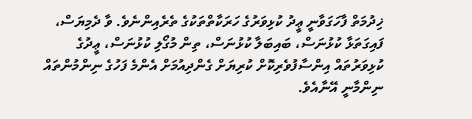ޚިދުމަތް ފާހަގަވާނީ ޢީދު ކުޅިވަރުގެ ހަރަކާތްތަކުގެ ތެރެއިންނެވެ. ވާ ދެމިޔަސް، ފައިގަތަޅާ ކުޅުނަސް، ބައިބަލާ ކުޅުނަސް، ތިން މުގޯލި ކުޅުނަސް، ޢީދުގެ ކުޅިވަރުތައް އިންސާފުވެރިކޮށް ކުރިޔަށް ގެންދިއުމަށް އެންމެ ފަހުގެ ނިންމުންތައް ނިންމާނީ އޭނާއެވެ.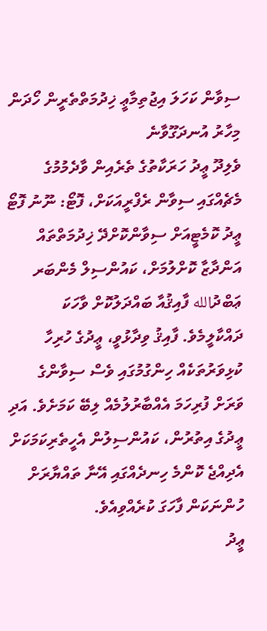ސިވާން ކަހަލަ އިޖުތިމާޢީ ޚިދުމަތްތެރީން ހޯދަން މިހާރު އުނދަގޫވާނެ
ވެލިދޫ ޢީދު ހަރަކާތުގެ ތެރެއިން ވާދެމުމުގެ މެޗެއްގައި ސިވާން ރެފްރީއަކަށް، ފޮޓޯ: ނޫނު ފޮޓޯ
ޢީދު ކޮމެޓީއަށް ސިވާންކޮށްދޭ ޚިދުމަތްތައް އަންދާޒާ ކޮށްލުމަށް، ކައުންސިލް މެންބަރ ޢަބްދުالله ފާއިޤުއާ ބައްދަލުކޮށް ވާހަކަ ދައްކާލީމެވެ. ފާއިޤު ވިދާޅުވީ، ޢީދުގެ ހުރިހާ ކުޅިވަރުތަކެއް ހިންގުމުގައި ވެސް ސިވާންގެ ވަރަށް ފުރިހަމަ އެއްބާރުލުމެއް ލިބޭ ކަމަށެވެ. އަދި ޢީދުގެ އިތުރުން، ކައުންސިލުން އެހީތެރިކަމަކަށް އެދިއްޖެ ކޮންމެ ހިނދެއްގައި އޭނާ ތައްޔާރަށް ހުންނަކަން ފާހަގަ ކުރެއްވިއެވެ.
ޢީދު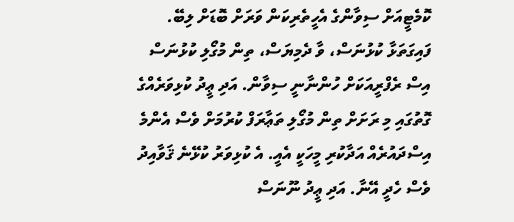ކޮމެޓީއަށް ސިވާންގެ އެހީތެރިކަން ވަރަށް ބޮޑަށް ލިބޭ. ފައިގަތަޅާ ކުޅުނަސް، ވާ ދެމިޔަސް، ތިން މުގޯލި ކުޅުނަސް އިސް ރެފްރީއަކަށް ހުންނާނީ ސިވާން. އަދި ޢީދު ކުޅިވަރެއްގެ ގޮތުގައި މި ރަށަށް ތިން މުގޯލި ތަޢާރަފް ކުރުމަށް ވެސް އެންމެ އިސްދައުރެއް އަދާކުރި މީހަކީ އެއީ. އެ ކުޅިވަރު ކުޅޭނެ ޤަވާއިދު ވެސް ހެދީ އޭނާ. އަދި ޢީދު ނޫނަސް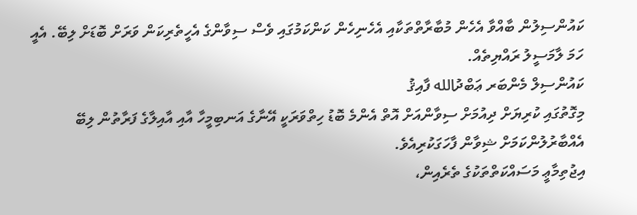ކައުންސިލުން ބާއްވާ އެހެން މުބާރާތްތަކާއި އެހެނިހެން ކަންކަމުގައި ވެސް ސިވާންގެ އެހީތެރިކަން ވަރަށް ބޮޑަށް ލިބޭ. އެއީ ހަމަ ލާމަސީލު ރައްޔިތެއް.
ކައުންސިލް މެންބަރ ޢަބްދުالله ފާއިޤު
މިގޮތުގައި ކުރިޔަށް ދިއުމަށް ސިވާންއަށް އޮތް އެންމެ ބޮޑު ހިތްވަރަކީ އޭނާގެ އަނބިމީހާ އާއި އާއިލާގެ ފަރާތުން ލިބޭ އެއްބާރުލުންކަމަށް ޝިވާން ފާހަގަކުރިއެވެ.
އިޖުތިމާޢީ މަސައްކަތްތަކުގެ ތެރެއިން،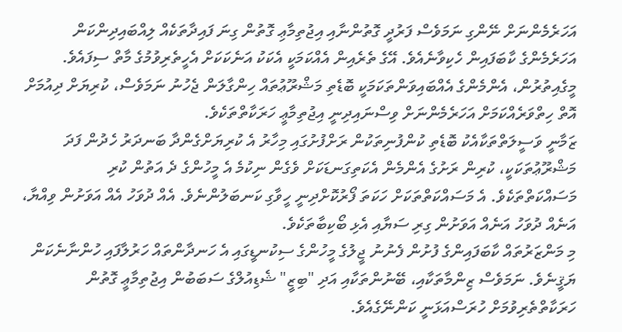އަހަރެމެންނަށް ނޭންގި ނަމަވެސް ފަރުދީ ގޮތުންނާއި އިޖުތިމާޢި ގޮތުން ގިނަ ފައިދާތަކެއް ލިއްބައިދިންކަން އަހަރެމެންގެ ކާބަފައިން ހެކިވާނެއެވެ. އޭގެ ތެރެއިން އެއްކަމަކީ އެކަކު އަނެކަކަށް އެހީތެރިވުމުގެ މާތް ސިފައެވެ. މީގެއިތުރުން، އެންމެންގެ އެއްބައިވަންތަކަމަކީ ބޮޑެތި މަޝްރޫޢުތައް ހިންގާލަން ޖެހުނު ނަމަވެސް، ކުރިޔަށް ދިއުމަށް އޮތް ހިތްވަރެއްކަމަށް އަހަރެމެންނަށް ވިސްނައިދިނީ އިޖުތިމާޢީ ހަރަކާތްތަކެވެ.
ޒަމާނީ ވަސީލަތްތަކާއެކު ބޮޑެތި ކުންފުނިތަކުން ރަށްފުށުގައި މިހާރު އެ ކުރިޔަށްގެންދާ ބަނދަރު ހެދުން ފަދަ މަޝްރޫޢުތަކަކީ، ކުރިން ރަށުގެ އެންމެން އެކަތިގަނޑަކަށް ވެގެން ނިކުމެ އެ މީހުންގެ ދެ އަތުން ކުރި މަސައްކަތްތަކެވެ. އެ މަސައްކަތްތަކަށް ހަކަތަ ފޯރުކޮށްދިނީ ހީވާގި ކަނބަލުންނެވެ. އެއް ދުވަހު އެއް އަވަށުން ވިއްޔާ، އަނެއް ދުވަހު އަނެއް އަވަށުން ގިރި ސަޔާއި އެޅި ބޯކިބާތަކެވެ.
މި މަންޒަރުތައް ކާބަފައިންގެ ފުށުން ފެނުނު ޖީލުގެ މީހުންގެ ސިކުނޑީގައި އެ ހަނދާންތައް ހަރުލާފައި ހުންނާނެކަން ޔަޤީނެވެ. ނަމަވެސް ޒިންމާތަކާއި، ބޭނުންތަކާއި އަދި "ބިޒީ" ޝެޑިއުލްގެ ސަބަބުން އިޖުތިމާޢީ ގޮތުން ހަރަކާތްތެރިވުމަށް ހުރަސްއަޅަނީ ކަންނޭގެއެވެ.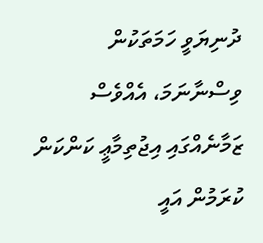ދުނިޔަވީ ހަމަތަކުން ވިސްނާނަމަ، އެއްވެސް ޒަމާނެއްގައި އިޖުތިމާޢީ ކަންކަން ކުރަމުން އައީ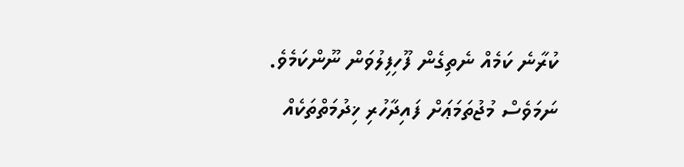ކުރާނެ ކަމެއް ނެތިގެން ފޫހިފިލުވަން ނޫންކަމެވެ. ނަމަވެސް މުޖުތަމަޢަށް ފައިދާހުރި ޚިދުމަތްތަކެއް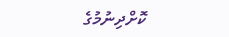ކޮށްދިނުމުގެ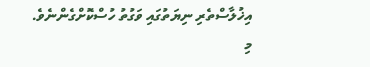އިޚުލާސްތެރި ނިޔަތުގައި ވަގުތު ހުސްކޮށްގެންނެވެ.
މި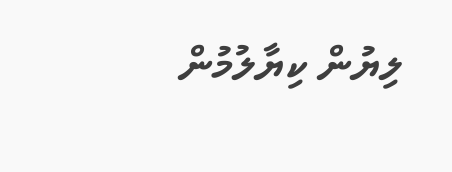ލިޔުން ކިޔާލުމުން